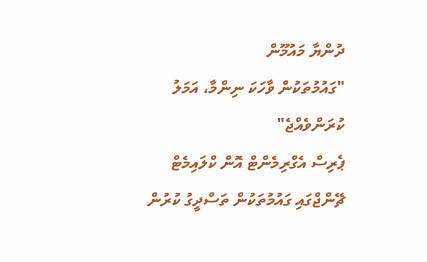ދުންޔާ މައުމޫން
"ގައުމުތަކުން ވާހަކަ ނިންމާ، އަމަލު ކުރަންވެއްޖެ"
ޕެރިސް އެގްރިމެންޓް އޮން ކްލައިމެޓް ޗޭންޖްގައި ގައުމުތަކުން ތަސްދީގު ކުރުން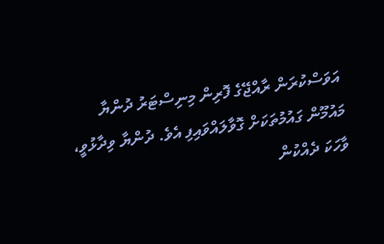އަވަސްކުރަން ރާއްޖޭގެ ފޮރިން މިނިސްޓަރު ދުންޔާ މައުމޫން ގައުމުތަކަށް ގޮވާލައްވައިފި އެވެ. ދުންޔާ ވިދާޅުވީ، ވާހަކަ ދެއްކުން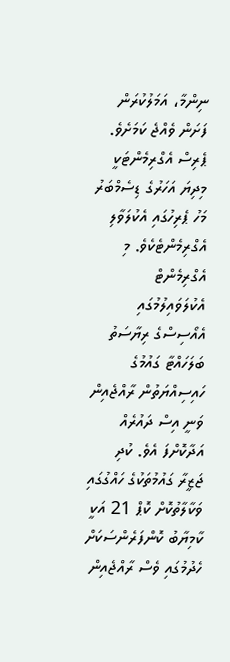ނިންމާ، އަމަލުކުރަން ފަށަން ވެއްޖެ ކަމަށެވެ.
ޕެރިސް އެގްރިމެންޓަކީ މިދިޔަ އަހަރުގެ ޑިސެމްބަރު މަހު ޕެރިހުގައި އެކުލަވާލި އެގްރިމެންޓެކެވެ. މި އެގްރިމެންޓް އެކުލަވައިލުމުގައި އެއޯސިސްގެ ރިޔާސަތު ބަލަހައްޓާ ގައުމުގެ ހައިސިއްޔަތުން ރާއްޖެއިން ވަނީ އިސް ދައުރެއް އަދާކޮށްފަ އެވެ. ކުދި ޖަޒީރާ ގައުމުތަކުގެ ހައްގުގައި ވަކާލާތުކޮށް ކޮޕް 21 އަކީ ކާމިޔާބު ކޮންފަރެންސަކަށް ހެދުމުގައި ވެސް ރާއްޖެއިން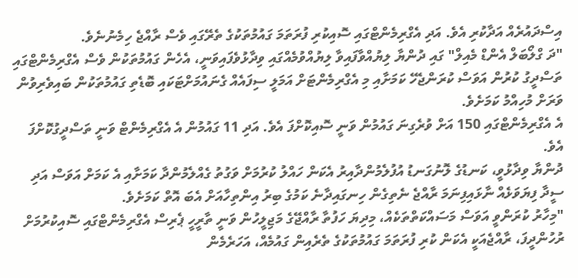އިސްދައުރެއް އަދާކުރި އެވެ. އަދި އެގްރިމެންޓްގައި ސޮއިކުރި ފުރަތަމަ ގައުމުތަކުގެ ތެރޭގައި ވެސް ރާއްޖެ ހިމެނުނެވެ.
"ދަ ގްލޯބަލް އެންޑް މެއިލް" ގައި ދުންޔާ ލިޔުއްވާފައިވާ ލިޔުއްވުމެއްގައި ވިދާޅުވެފައިވަނީ، އެހެން ގައުމުތަކުން ވެސް އެގްރިމެންޓްގައި ތަސްދީގު ކުރުން އަވަސް ކުރަންޖެހޭ ކަމަށާއި މި އެގްރިމެންޓަށް އަމަލީ ސިފައެއް ގެނައުމަށްޓަކައި ބޮޑެތި ގައުމުތަކުން ބައިވެރިވުން ވަރަށް މުހިއްމު ކަމަށެވެ.
އެ އެގްރިމެންޓްގައި 150 އަށް ވުރެގިނަ ގައުމުން ވަނީ ސޮއިކޮށްފަ އެވެ. އަދި 11 ގައުމުން އެ އެގްރިމެންޓް ވަނީ ތަސްދީގުކޮށްފަ އެވެ.
ދުންޔާ ވިދާޅުވީ، ކަނޑުގެ ލޮނުގަނޑު އުފުލެމުންދާއިރު އެކަން ހައްލު ކުރުމަށް ވަގުތު ގެއްލެމުންދާ ކަމަށާއި އެ ކަމަށް އަވަސް އަދި ސީދާ ފިޔަވަޅެއް ނާޅައިފިނަމަ ރާއްޖެ ނެތިގެން ހިނގައިދާނެ ކަމުގެ ބިރު އިންތިހާއަށް އެބަ އޮތް ކަމަށެވެ.
"މިހާރު ކުރަންވީ އަވަސް މަސައްކަތްތަކެއް، މިދިޔަ ހަފުތާ ރާއްޖޭގެ މަޖިލީހުން ވަނީ ތާރީހީ ޕެރިސް އެގްރިމެންޓްގައި ސޮއިކުރުމަށް ރުހުންދީފަ، ރާއްޖެއަކީ އެކަން ކުރި ފުރަތަމަ ގައުމުތަކުގެ ތެރެއިން ގައުމެއް، އަހަރެމެން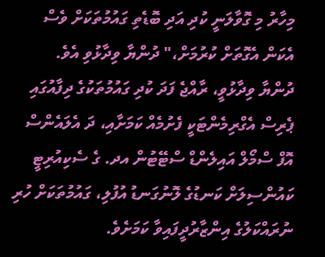މިހާރު މި ގޮވާލަނީ ކުދި އަދި ބޮޑެތި ގައުމުތަކަށް ވެސް އެކަން އެގޮތަށް ކުރުމަށް،" ދުންޔާ ވިދާޅުވި އެވެ.
ދުންޔާ ވިދާޅުވީ، ރާއްޖެ ފަދަ ކުދި ގައުމުތަކުގެ ދިފާއުގައި ޕެރިސް އެގްރިމެންޓަކީ ފެށުމެއް ކަމަށާއި، ދަ އެލައެންސް އޮފް ސްމޯލް އައިލެންޑް ސްޓޭޓުން އދ. ގެ ސެކިއުރިޓީ ކައުންސިލަށް ކަނޑުގެ ލޮނުގަނޑު އުފުލި، ގައުމުތަކަށް ހުރި ނުރައްކަލުގެ އިންޒާރުދީފައިވާ ކަމަށެވެ.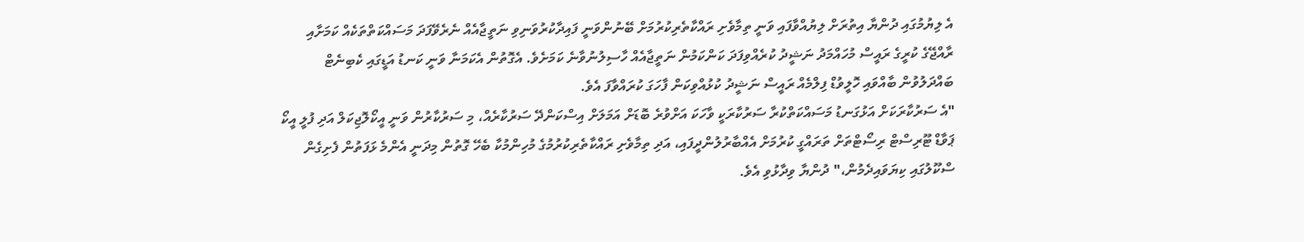އެ ލިޔުމުގައި ދުންޔާ އިތުރަށް ލިޔުއްވާފައި ވަނީ ތިމާވެށި ރައްކާތެރިކުރުމަށް ބޭނުންވަނީ ފައިދާކުރުވަނިވި ނަތީޖާއެއް ނެރެވޭފަދަ މަސައްކަތްތަކެއް ކަމަށާއި ރާއްޖޭގެ ކުރީގެ ރައީސް މުހައްމަދު ނަޝީދު ކުރެއްވިފަދަ ކަންކަމުން ނަތީޖާއެއް ހާސިލުނުވާނެ ކަމަށެވެ. އެގޮތުން އެކަމަނާ ވަނީ ކަނޑު އަޑީގައި ކެބިނެޓް ބައްދަލުވުން ބާއްވައި ހޮލީވުޑް ފިލްމެއް ރައީސް ނަޝީދު ކުޅުއްވިކަން ފާހަގަ ކުރައްވާފަ އެވެ.
"އެ ސަރުކާރަކަށް އަޅުގަނޑު މަސައްކަތްކުރާ ސަރުކާރަކީ ވާހަކަ އަށްވުރެ ބޮޑަށް އަމަލަށް އިސްކަންދޭ ސަރުކާރެއް، މި ސަރުކާރުން ވަނީ އީކޯލޮޖިކަލް އަދި ފުލީ އީކޯ ޕަވާޑް ޓޫރިސްޓް ރިސޯޓްތަށް ތަރައްގީ ކުރުމަށް އެއްބާރުލުންދީފައި، އަދި ތިމާވެށި ރައްކާތެރިކުރުމުގެ މުހިންމުކާ ބެހޭ ގޮތުން މިދަނީ އެންމެ ޅަފަތުން ފެށިގެން ސްކޫލުގައި ކިޔަވައިދެމުން،" ދުންޔާ ވިދާޅުވި އެވެ.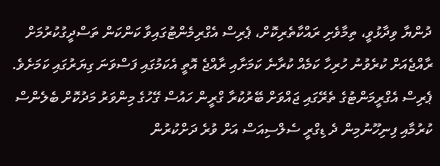ދުންޔާ ވިދާޅުވީ، ތިމާވެށި ރައްކާތެރިކޮށް، ޕެރިސް އެގްރިމެންޓުގައިވާ ކަންކަން ތަސްދީގުކުރުމަށް ރާއްޖެއަށް ކުރެވުނު ހުރިހާ ކަމެއް ކުރާނެ ކަމަށާއި ރާއްޖެ އޮތީ އެކަމުގައި ފަސްވަނަ ގިޔަރުގައި ކަމަށެވެ.
ޕެރިސް އެގްރީމަންޓުގެ ތެރޭގައި ޖައްވަށް ބޭރުކުރާ ގްރީން ހައުސް ގޭހުގެ މިންވަރު މަދުކޮށް ބެލެންސް ކުރުމާއި ފިނިހޫނުމިން ދެ ޑިގްރީ ސެލްސިއަސް އަށް ވުރެ ދަށްކުރުން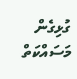ގުޅިގެން މަސައްކަތް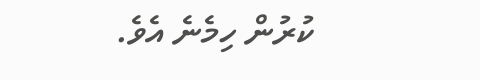ކުރުން ހިމެނެ އެވެ.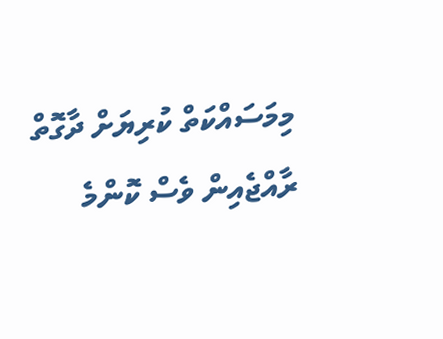މިމަސައްކަތް ކުރިޔަށް ދާގޮތް ރާއްޖެއިން ވެސް ކޮންމެ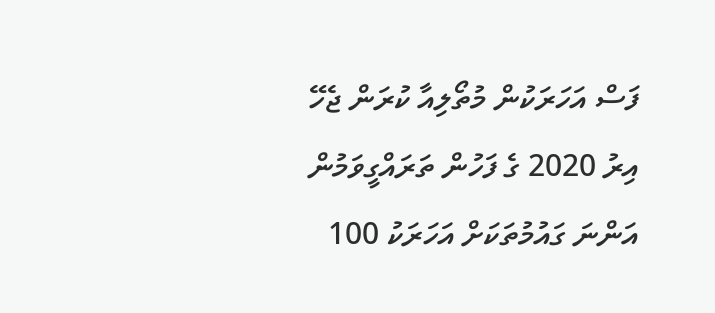ފަސް އަހަރަކުން މުތޯލިއާ ކުރަން ޖެހޭ އިރު 2020 ގެ ފަހުން ތަރައްގީވަމުން އަންނަ ގައުމުތަކަށް އަހަރަކު 100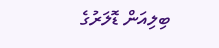ބިލިއަން ޑޮލަރުގެ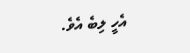އެހީ ލިބެ އެވެ.